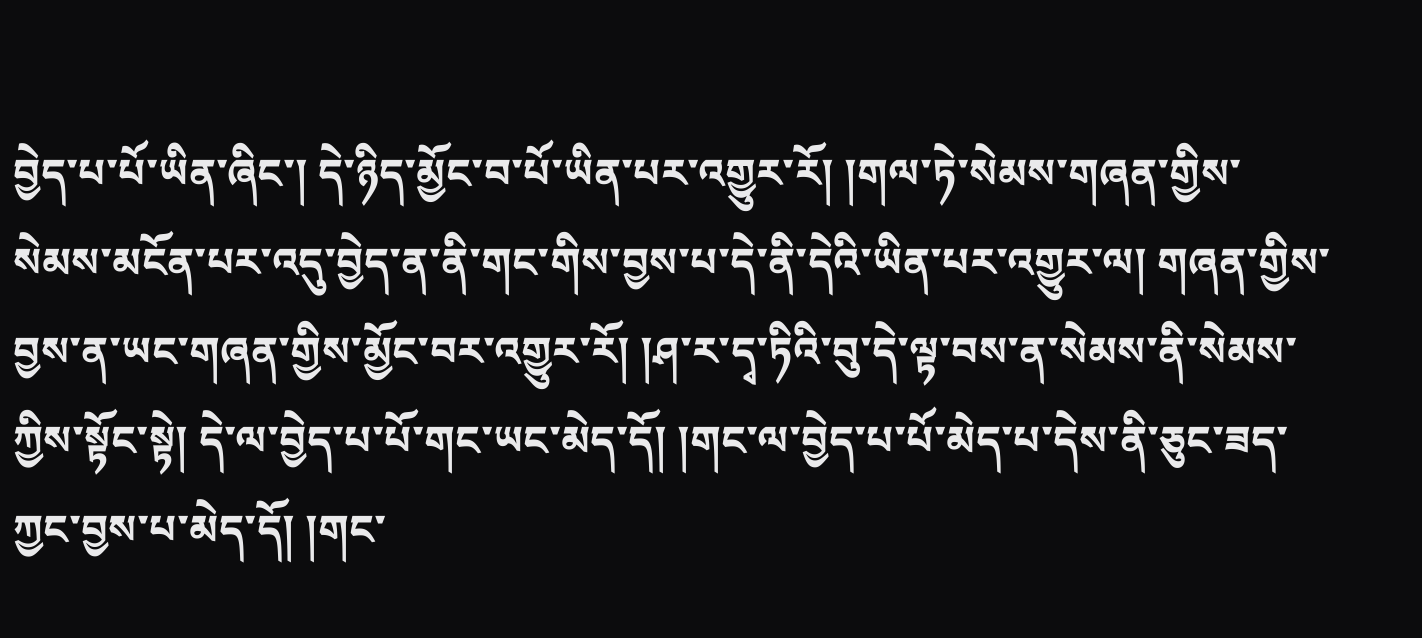བྱེད་པ་པོ་ཡིན་ཞིང་། དེ་ཉིད་མྱོང་བ་པོ་ཡིན་པར་འགྱུར་རོ། །གལ་ཏེ་སེམས་གཞན་གྱིས་སེམས་མངོན་པར་འདུ་བྱེད་ན་ནི་གང་གིས་བྱས་པ་དེ་ནི་དེའི་ཡིན་པར་འགྱུར་ལ། གཞན་གྱིས་བྱས་ན་ཡང་གཞན་གྱིས་མྱོང་བར་འགྱུར་རོ། །ཤ་ར་དྭ་ཏིའི་བུ་དེ་ལྟ་བས་ན་སེམས་ནི་སེམས་ཀྱིས་སྟོང་སྟེ། དེ་ལ་བྱེད་པ་པོ་གང་ཡང་མེད་དོ། །གང་ལ་བྱེད་པ་པོ་མེད་པ་དེས་ནི་ཅུང་ཟད་ཀྱང་བྱས་པ་མེད་དོ། །གང་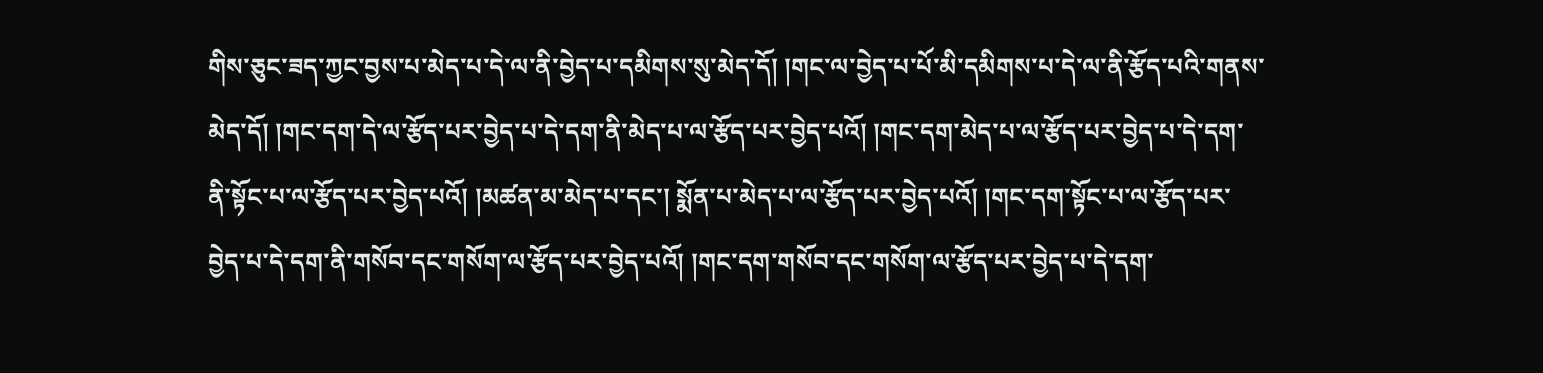གིས་ཅུང་ཟད་ཀྱང་བྱས་པ་མེད་པ་དེ་ལ་ནི་བྱེད་པ་དམིགས་སུ་མེད་དོ། །གང་ལ་བྱེད་པ་པོ་མི་དམིགས་པ་དེ་ལ་ནི་རྩོད་པའི་གནས་མེད་དོ། །གང་དག་དེ་ལ་རྩོད་པར་བྱེད་པ་དེ་དག་ནི་མེད་པ་ལ་རྩོད་པར་བྱེད་པའོ། །གང་དག་མེད་པ་ལ་རྩོད་པར་བྱེད་པ་དེ་དག་ནི་སྟོང་པ་ལ་རྩོད་པར་བྱེད་པའོ། །མཚན་མ་མེད་པ་དང་། སྨོན་པ་མེད་པ་ལ་རྩོད་པར་བྱེད་པའོ། །གང་དག་སྟོང་པ་ལ་རྩོད་པར་བྱེད་པ་དེ་དག་ནི་གསོབ་དང་གསོག་ལ་རྩོད་པར་བྱེད་པའོ། །གང་དག་གསོབ་དང་གསོག་ལ་རྩོད་པར་བྱེད་པ་དེ་དག་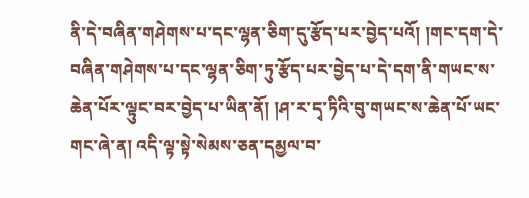ནི་དེ་བཞིན་གཤེགས་པ་དང་ལྷན་ཅིག་དུ་རྩོད་པར་བྱེད་པའོ། །གང་དག་དེ་བཞིན་གཤེགས་པ་དང་ལྷན་ཅིག་ཏུ་རྩོད་པར་བྱེད་པ་དེ་དག་ནི་གཡང་ས་ཆེན་པོར་ལྟུང་བར་བྱེད་པ་ཡིན་ནོ། །ཤ་ར་དྭ་ཏིའི་བུ་གཡང་ས་ཆེན་པོ་ཡང་གང་ཞེ་ན། འདི་ལྟ་སྟེ་སེམས་ཅན་དམྱལ་བ་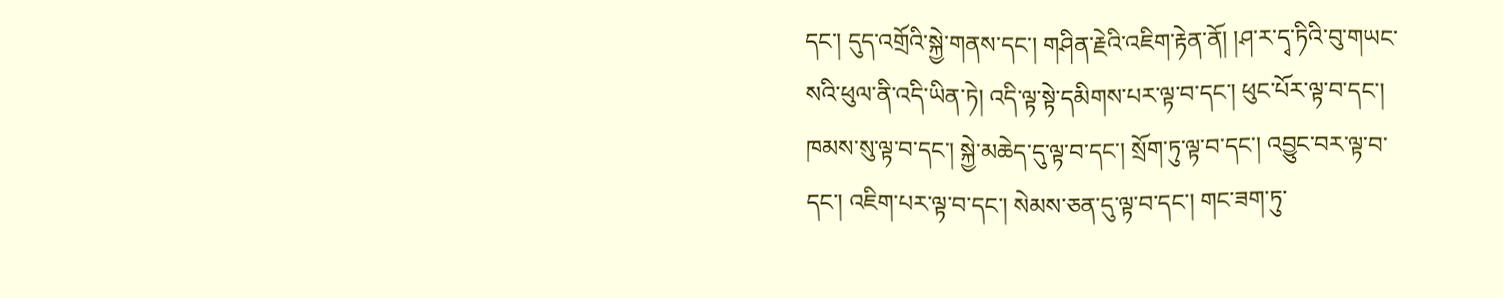དང་། དུད་འགྲོའི་སྐྱེ་གནས་དང་། གཤིན་རྗེའི་འཇིག་རྟེན་ནོ། །ཤ་ར་དྭ་ཏིའི་བུ་གཡང་སའི་ཕུལ་ནི་འདི་ཡིན་ཏེ། འདི་ལྟ་སྟེ་དམིགས་པར་ལྟ་བ་དང་། ཕུང་པོར་ལྟ་བ་དང་། ཁམས་སུ་ལྟ་བ་དང་། སྐྱེ་མཆེད་དུ་ལྟ་བ་དང་། སྲོག་ཏུ་ལྟ་བ་དང་། འབྱུང་བར་ལྟ་བ་དང་། འཇིག་པར་ལྟ་བ་དང་། སེམས་ཅན་དུ་ལྟ་བ་དང་། གང་ཟག་ཏུ་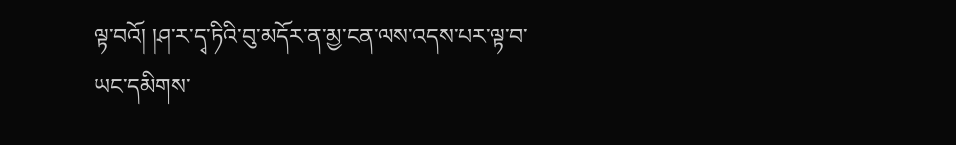ལྟ་བའོ། །ཤ་ར་དྭ་ཏིའི་བུ་མདོར་ན་མྱ་ངན་ལས་འདས་པར་ལྟ་བ་ཡང་དམིགས་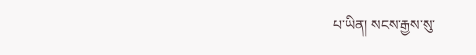པ་ཡིན། སངས་རྒྱས་སུ་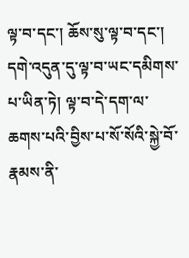ལྟ་བ་དང་། ཆོས་སུ་ལྟ་བ་དང་། དགེ་འདུན་དུ་ལྟ་བ་ཡང་དམིགས་པ་ཡིན་ཏེ། ལྟ་བ་དེ་དག་ལ་ཆགས་པའི་བྱིས་པ་སོ་སོའི་སྐྱེ་བོ་རྣམས་ནི་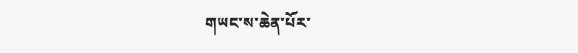གཡང་ས་ཆེན་པོར་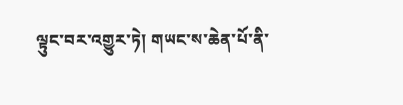ལྟུང་བར་འགྱུར་ཏེ། གཡང་ས་ཆེན་པོ་ནི་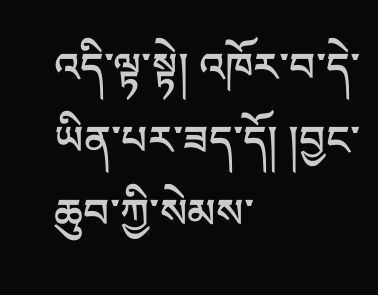འདི་ལྟ་སྟེ། འཁོར་བ་དེ་ཡིན་པར་ཟད་དོ། །བྱང་ཆུབ་ཀྱི་སེམས་